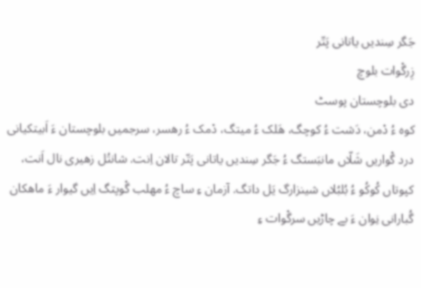جَگر سِندیں یاتانی پَتّر
زِرگْوات بلوچ
دی بلوچستان پوسٹ
کوہ ءُ دْمن، دَشت ءُ کوچگ، ھَلک ءُ میتگ، دْمک ءُ رھسر، سرجمیں بلوچستان ءَ اَبیتکیانی درد گْواریں شَلّاں مانبَستگ ءُ جَگر سِندیں یاتانی پَتّر تالان اِنت. شانتُل زھیری نال اَنت، کپوتاں کُوکُو ءُ بُلبُلاں شینزارگ یَل داتگ. آزمان ءِ ساچ ءُ مھلب گْوپتگ اِیں گیوار ءَ ماھکان گُبارانی نِوان ءَ بے چاڑیں سرگْوات ءِ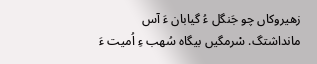زھیروکاں چو جَنگل ءُ گیابان ءَ آس مانداشتگ. سْرمگیں بیگاہ سُھب ءِ اُمیت ءَ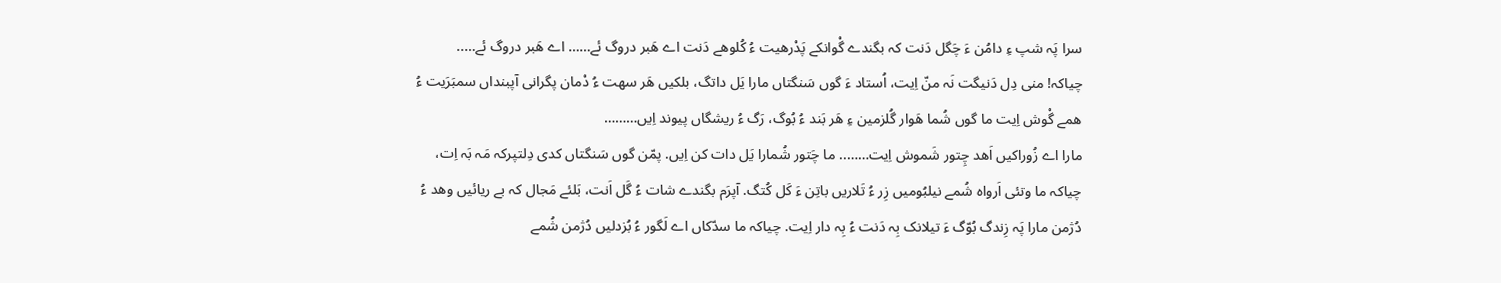سرا پَہ شپ ءِ دامُن ءَ چَگل دَنت کہ بگندے گْوانکے پَدْرھیت ءُ کُلوھے دَنت اے ھَبر دروگ ئے…… اے ھَبر دروگ ئے…..
چیاکہ! منی دِل دَنیگت نَہ منّ اِیت، اُستاد ءَ گوں سَنگتاں مارا یَل داتگ، بلکیں ھَر سھت ءُ دْمان پگرانی آپبنداں سمبَرَیت ءُ ھمے گْوش اِیت ما گوں شُما ھَوار گُلزمین ءِ ھَر بَند ءُ بُوگ، رَگ ءُ ریشگاں پیوند اِیں………
مارا اے زُوراکیں اَھد چِتور شَموش اِیت…….. ما چَتور شُمارا یَل دات کن اِیں. پمّن گوں سَنگتاں کدی دِلتپرکہ مَہ بَہ اِت، چیاکہ ما وتئی اَرواہ شُمے نیلبُومیں زِر ءُ تَلاریں باتِن ءَ کَل کُتگ. آپرَم بگندے شات ءُ گَل اَنت، بَلئے مَجال کہ بے ریائیں وھد ءُ دُژمن مارا پَہ زِندگ بُوّگ ءَ تیلانک بِہ دَنت ءُ بِہ دار اِیت. چیاکہ ما سدّکاں اے لَگور ءُ بُزدلیں دُژمن شُمے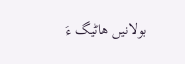بولانیں ھاٹیگ ءَ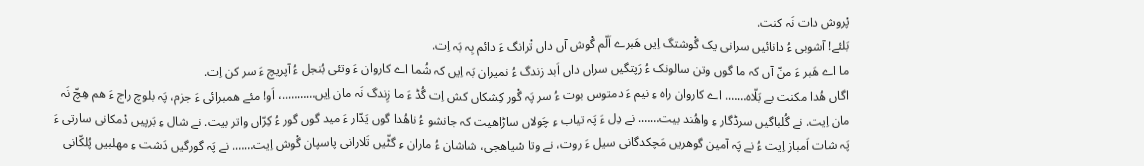پْروش دات نَہ کنت.
بَلئے! آشوبی ءُ دانائیں سرانی یک گْوشتگ اِیں ھَبرے اَلّم گْوش آں داں تْرانگ ءَ دائم بِہ بَہ اِت.
ما اے ھَبر ءَ منّ آں کہ ما گوں وتن سالونک ءُ رَپتگیں سراں داں اَبد زندگ ءُ نمیران بَہ اِیں کہ شُما اے کاروان ءَ وتئی بُنجل ءُ آپریچ ءَ سر کن اِت.
اگاں ھُدا مکنت بے بَلّاہ……. اے کاروان راہ ءِ نیم ءَ دمتوس بوت ءُ سر پَہ گْور کِشکاں کش اِت گُڈ ءَ ما زِندگ نَہ مان اِیں………..، اَو! مئے ھمبرائی ءَ جزم، پَہ بلوچ راج ءَ ھم ھِچّ نَہ مان اِیت. نے گُلباگیں سرڈگار ءِ واھُند بیت……. نے دِل ءَ پَہ تیاب ءِ چَولاں ساڑاھیت کہ جانشو ءُ ناھُدا گوں یَدّار ءَ مید گوں گور ءُ کِرّاں واتر بیت. نے شال ءِ بَرپیں دْمکانی سارتی ءَ پَہ شات اَمباز اِیت ءُ نے پَہ آمین گوھریں مَچکدگانی سیل ءَ روت، نے وتا سْیاھجی، شاشان ءُ ماران ءِ گٹّیں تَلارانی پاسپان گْوش اِیت……. نے پَہ گورگیں دَشت ءِ مھلبیں پُلکّانی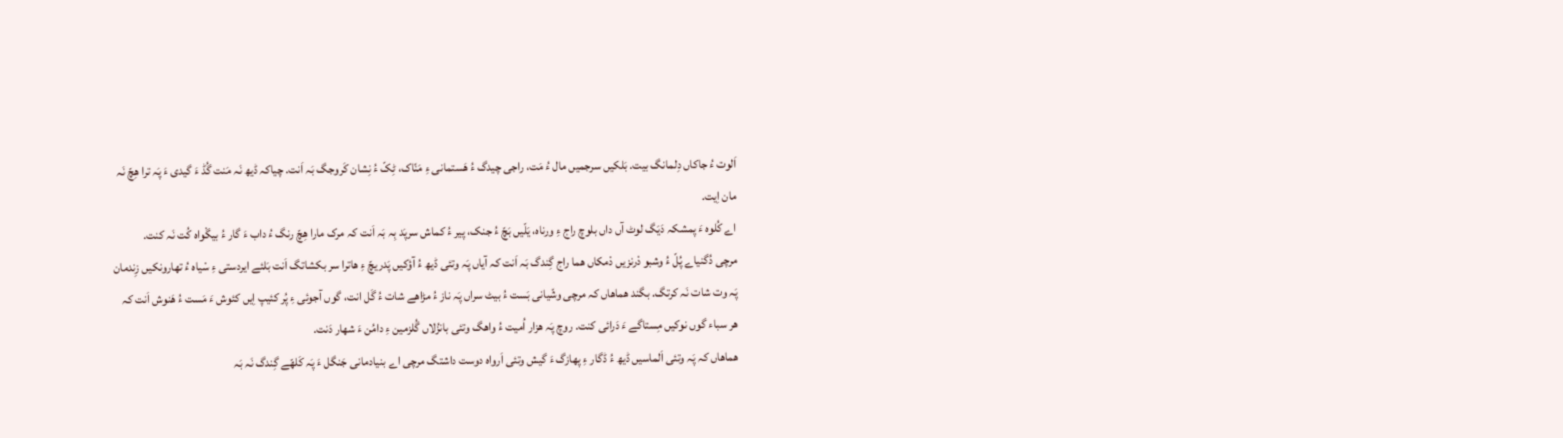اَلوت ءُ جاکاں دِلمانگ بیت. بَلکیں سرجمیں مال ءُ مَت، راجی چیدگ ءُ ھَستمانی ءِ مَنّاک، ٹِکّ ءُ نِشان کَروجگ بَہ اَنت. چیاکہ ڈیھ نَہ مَنت گُڈ ءَ گیدی ءَ پَہ ترا ھِچّ نَہ مان اِیت.
اے کُلوہ ءَ پمشکہ دَیَگ لوٹ آں داں بلوچ راج ءِ ورناہ، یَلّیں بَچّ ءُ جنک، پیر ءُ کماش سرپَد بِہ بَہ اَنت کہ مرک مارا ھِچّ رنگ ءُ داب ءَ گار ءُ بیگْواہ کُت نَہ کنت.
مرچی دُگنیاے پُلّ ءُ وشبو دْرنزیں دْمکاں ھما راج گِندگ بَہ اَنت کہ آیاں پَہ وتئی ڈیھ ءُ آؤکیں پَدریچّ ءِ ھاترا سر بکشاتگ اَنت بَلئے ایردستی ءِ سْیاہ ءُ تھارونکیں زِندمان پَہ وت شات نَہ کرتگ. بگند ھماھاں کہ مرچی وشّیانی بَست ءُ بیٹ سراں پَہ ناز ءُ مڑاھے شات ءُ گَل انت، گوں آجوئی ءِ پُر کئیپ اِیں کئوش ءَ مَست ءُ ھَنوش اَنت کہ ھر سباء گوں نوکیں مِستاگے ءَ دَرائی کنت. روچ پَہ ھزار اُمیت ءُ واھگ وتئی بانزُلاں گُلزمین ءِ دامُن ءَ شھار دَنت.
ھماھاں کہ پَہ وتئی اَلماسیں ڈیھ ءُ ڈگار ءِ پھازگ ءَ گیش وتئی اَرواہ دوست داشتگ مرچی اے بنیادمانی جَنگل ءَ پَہ کَلھّے گِندگ نَہ بَہ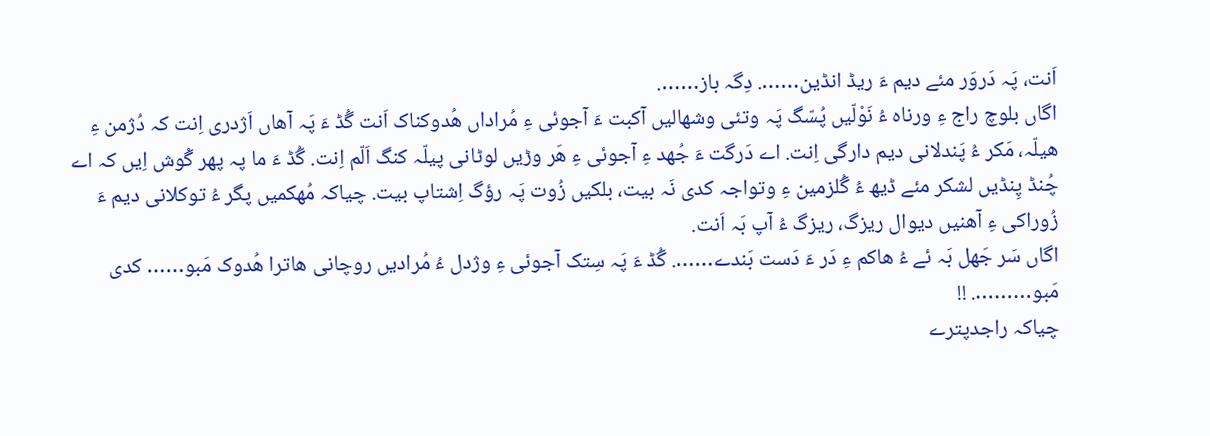اَنت، پَہ دَروَر مئے دیم ءَ ریڈ انڈین……. دِگہ باز…….
اگاں بلوچ راج ءِ ورناہ ءُ نَوْلّیں پُسّگ پَہ وتئی وشھالیں آکبت ءَ آجوئی ءِ مُراداں ھُدوکناک اَنت گُڈ ءَ پَہ آھاں اَژدری اِنت کہ دُژمن ءِ ھیلّہ، مَکر ءُ پَندلانی دیم دارگی اِنت. اے دَرگت ءَ جُھد ءِ آجوئی ءِ ھَر وڑیں لوٹانی پیلّہ کنگ اَلّم اِنت. گُڈ ءَ ما پہ پھر گْوش اِیں کہ اے چُنڈ پِنڈیں لشکر مئے ڈیھ ءُ گُلزمین ءِ وتواجہ کدی نَہ بیت، بلکیں زُوت پَہ رؤگ اِشتاپ بیت. چیاکہ مُھکمیں پگر ءُ توکلانی دیم ءَ زُوراکی ءِ آھنیں دیوال ریزگ، ریزگ ءُ آپ بَہ اَنت.
اگاں سَر جَھل بَہ ئے ءُ ھاکم ءِ دَر ءَ دَست بَندے……. گُڈ ءَ پَہ سِتک آجوئی ءِ وژدل ءُ مُرادیں روچانی ھاترا ھُدوک مَبو…… کدی مَبو………. !!
چیاکہ راجدپترے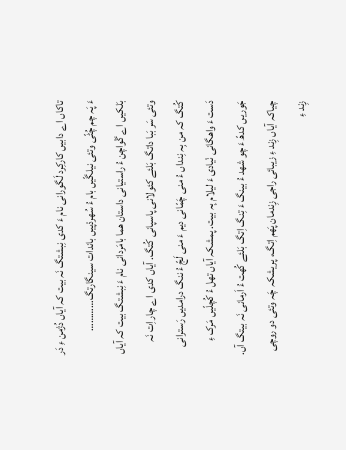تاکاں اے دابیں کارکِرد لَگورانی نام ءَ کدی نِبشتگ نَہ بیت کہ آیاں دُژمن ءِ دَر ءَ پَہ چم چُٹّی وتئی نیلگّیں بام ءُ سُھردْپیں باندات سینگارتگ…………
بَلکیں اے گْواچن ءُ راستیانی داستان ھما بامَردانی نام ءَ نِبشتگ بیت کہ آیاں وتئی سَر بَبا داتگ بَلئے کئولانی پاسپانی کُتگ. آیاں کدی اے چار اِت نَہ کُتگ کہ من بِہ نِنداں ءُ منی چَمّانی دیم ءَ منی لَجّ ءُ ننگ درامدیں رَسترانی دَست ءَ واھگانی نْیادی ءَ لیلام بِہ بیت. پمشکہ آیاں تھل ءُ کُچلّیں مَرک ءِ جَوریں کدھّ ءَ چو شھد ءُ بینگ ءَ تِنگ اِتگ بَلئے کُھت ءُ اَرمانی نَہ بیتگ آں.
چیاکہ آیاں زِند ءِ زیبائی راجی زِندمان پَھم اِتگ، پریشکہ چَہ وتئی دو روچی زِند ءِ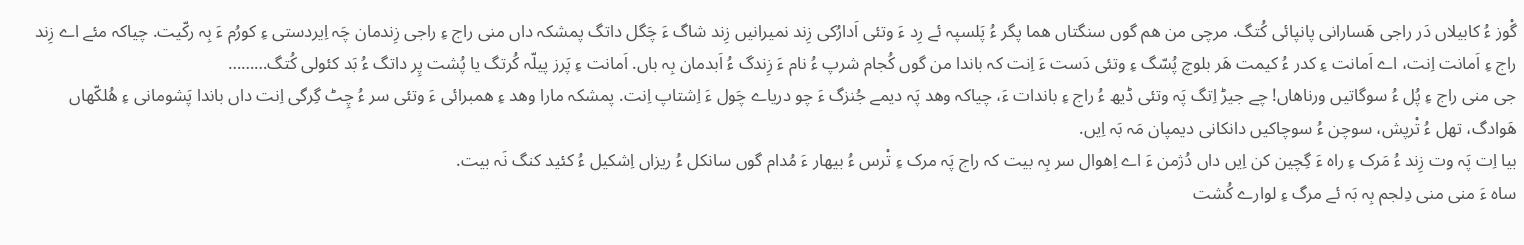گْوز ءُ کابیلاں دَر راجی ھَسارانی پانپائی کُتگ. مرچی من ھم گوں سنگتاں ھما پگر ءُ پَلسپہ ئے رِد ءَ وتئی اَدارُکی زِند نمیرانیں زِند شاگ ءَ چَگل داتگ پمشکہ داں منی راج ءِ راجی زِندمان چَہ اِیردستی ءِ کورُم ءَ بِہ رکّیت. چیاکہ مئے اے زِند راج ءِ اَمانت اِنت، اے اَمانت ءِ کدر ءُ کیمت ھَر بلوچ پُسّگ ءِ وتئی دَست ءَ اِنت کہ باندا من گوں کُجام شرپ ءُ نام ءَ زِندگ ءُ اَبدمان بِہ باں. اَمانت ءِ پَرز پیلّہ کُرتگ یا پُشت پِر داتگ ءُ بَد کئولی کُتگ………
جی منی راج ءِ پُل ءُ سوگاتیں ورناھاں! چے جیڑ اِتگ پَہ وتئی ڈیھ ءُ راج ءِ باندات ءَ، چیاکہ وھد پَہ دیمے جُنزگ ءَ چو دریاے چَول ءَ اِشتاپ اِنت. پمشکہ مارا وھد ءِ ھمبرائی ءَ وتئی سر ءُ چِٹ گِرگی اِنت داں باندا پَشومانی ءِ ھُلکّھاں ھَوادگ، تھل ءُ تْرپش، سوچن ءُ سوچاکیں دانکانی دیمپان مَہ بَہ اِیں.
بیا اِت پَہ وت زِند ءُ مَرک ءِ راہ ءَ گِچین کن اِیں داں دُژمن ءَ اے اِھوال سر بِہ بیت کہ راج پَہ مرک ءِ تْرس ءُ بیھار ءَ مُدام گوں سانکل ءُ ریزاں اِشکیل ءُ کئید کنگ نَہ بیت.
ساہ ءَ منی منی دِلجم بِہ بَہ ئے مرگ ءِ لوارے کُشت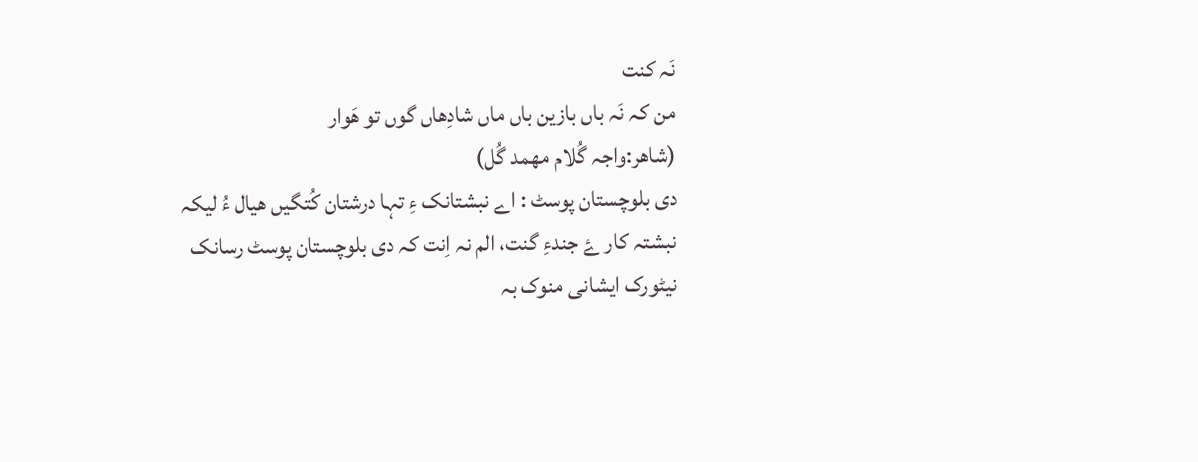نَہ کنت
من کہ نَہ باں بازین باں ماں شادِھاں گوں تو ھَوار
(شاھر:واجہ گُلام مھمد گُل)
دی بلوچستان پوسٹ : اے نبشتانک ءِ تہا درشتان کُتگیں ھیال ءُ لیکہ نبشتہ کار ۓ جندءِ گنت، الم نہ اِنت کہ دی بلوچستان پوسٹ رسانک نیٹورک ایشانی منوک بہ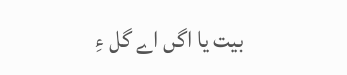بیت یا اگں اے گل ءِ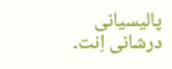پالیسیانی درشانی اِنت۔